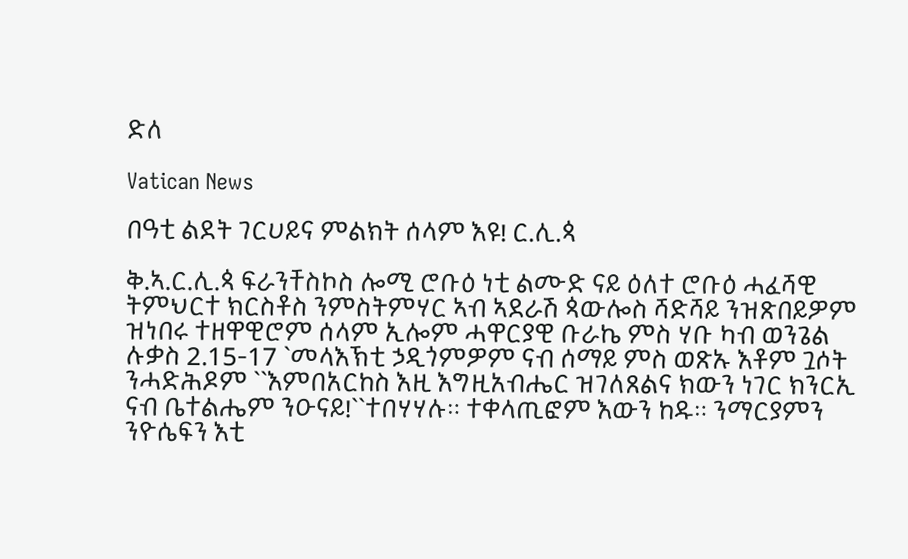ድለ

Vatican News

በዓቲ ልደት ገርሀይና ምልክት ሰላም እዩ! ር.ሊ.ጳ

ቅ.ኣ.ር.ሊ.ጳ ፍራንቸስኮስ ሎሚ ሮቡዕ ነቲ ልሙድ ናይ ዕለተ ሮቡዕ ሓፈሻዊ ትምህርተ ክርስቶስ ንምስትምሃር ኣብ ኣደራሽ ጳውሎስ ሻድሻይ ንዝጽበይዎም ዝነበሩ ተዘዋዊሮም ሰላም ኢሎም ሓዋርያዊ ቡራኬ ምስ ሃቡ ካብ ወንጌል ሉቃስ 2.15-17 `መላእኽቲ ኃዲጎምዎም ናብ ሰማይ ምስ ወጽኡ እቶም ጓሶት ንሓድሕዶም ``እምበአርከስ እዚ እግዚአብሔር ዝገለጸልና ክውን ነገር ክንርኢ ናብ ቤተልሔም ንዑናይ!``ተበሃሃሉ። ተቀላጢፎም እውን ከዱ። ንማርያምን ንዮሴፍን እቲ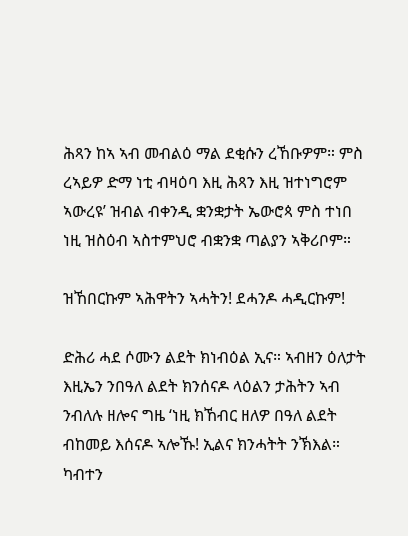ሕጻን ከኣ ኣብ መብልዕ ማል ደቂሱን ረኸቡዎም። ምስ ረኣይዎ ድማ ነቲ ብዛዕባ እዚ ሕጻን እዚ ዝተነግሮም ኣውረዩ’ ዝብል ብቀንዲ ቋንቋታት ኤውሮጳ ምስ ተነበ ነዚ ዝስዕብ ኣስተምህሮ ብቋንቋ ጣልያን ኣቅሪቦም።

ዝኸበርኩም ኣሕዋትን ኣሓትን! ደሓንዶ ሓዲርኩም!

ድሕሪ ሓደ ሶሙን ልደት ክነብዕል ኢና። ኣብዘን ዕለታት እዚኤን ንበዓለ ልደት ክንሰናዶ ላዕልን ታሕትን ኣብ ንብለሉ ዘሎና ግዜ ‘ነዚ ክኸብር ዘለዎ በዓለ ልደት ብከመይ እሰናዶ ኣሎኹ! ኢልና ክንሓትት ንኽእል። ካብተን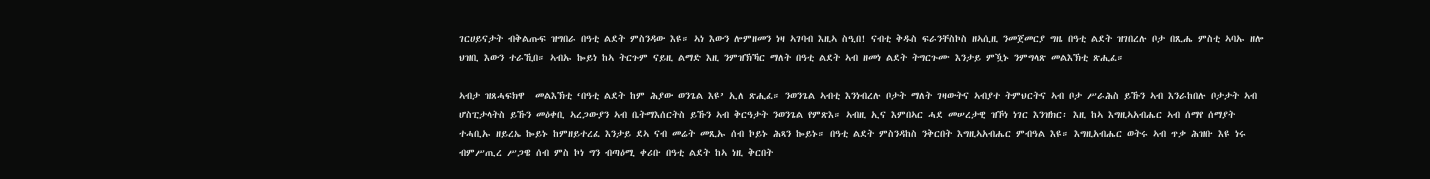ገርሀይናታት ብቅልጡፍ ዝግበራ በዓቲ ልደት ምስንዳው እዩ። ኣነ እውን ሎምዘመን ነዛ ኣገባብ እዚኣ ስዒበ! ናብቲ ቅዱስ ፍራንቸስኮስ ዘኣሲዚ ንመጀመርያ ግዜ በዓቲ ልደት ዝገበረሉ ቦታ በጺሔ ምስቲ ኣባኡ ዘሎ ህዝቢ እውን ተራኺበ። ኣብኡ ኰይነ ከኣ ትርጉም ናይዚ ልማድ እዚ ንምዝኽኻር ማለት በዓቲ ልደት ኣብ ዘመነ ልደት ትግርጉሙ እንታይ ምዃኑ ንምግላጽ መልእኽቲ ጽሒፈ።

ኣብታ ዝጸሓፍክዋ  መልእኽቲ ‘በዓቲ ልደት ከም ሕያው ወንጌል እዩ’ ኢለ ጽሒፈ። ንወንጌል ኣብቲ እንነብረሉ ቦታት ማለት ገዛውትና ኣብያተ ትምህርትና ኣብ ቦታ ሥራሕስ ይኹን ኣብ እንራከበሉ ቦታታት ኣብ ሆስፒታላትስ ይኹን መዕቀቢ ኣረጋውያን ኣብ ቤትማእሰርትስ ይኹን ኣብ ቅርዓታት ንወንጌል የምጽእ። ኣብዚ ኢና እምበኣር ሓደ መሠረታዊ ዝኾነ ነገር እንዝክር፡ እዚ ከኣ እግዚኣአብሔር ኣብ ሰማየ ሰማያት ተሓቢኡ ዘይረኤ ኰይኑ ከምዘይተረፈ እንታይ ደኣ ናብ መሬት መጺኡ ሰብ ኮይኑ ሕጻን ኰይኑ። በዓቲ ልደት ምስንዳከስ ንቅርበት እግዚኣአብሔር ምብዓል እዩ። እግዚአብሔር ወትሩ ኣብ ጥቃ ሕዝቡ እዩ ነሩ ብምሥጢረ ሥጋዌ ሰብ ምስ ኮነ ግን ብጣዕሚ ቀሪቡ በዓቲ ልደት ከኣ ነዚ ቅርበት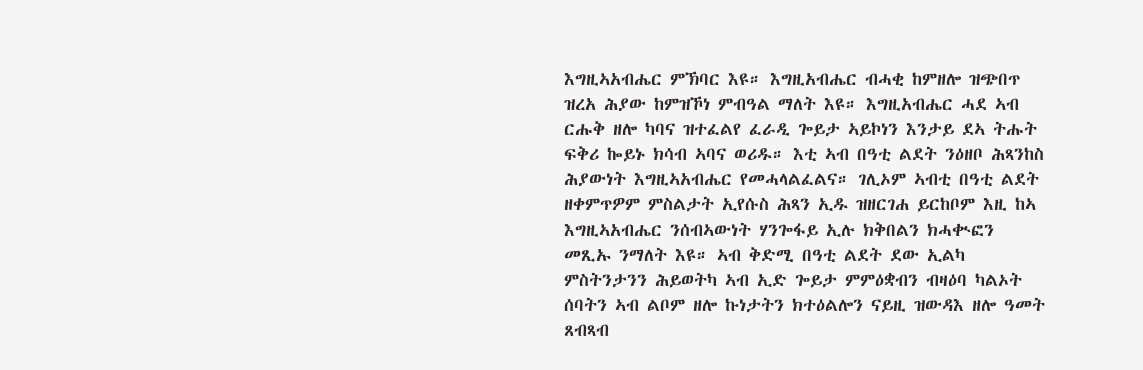እግዚኣአብሔር ምኽባር እዩ። እግዚአብሔር ብሓቂ ከምዘሎ ዝጭበጥ ዝረአ ሕያው ከምዝኾነ ምብዓል ማለት እዩ። እግዚአብሔር ሓደ ኣብ ርሑቅ ዘሎ ካባና ዝተፈልየ ፈራዲ ጐይታ ኣይኮነን እንታይ ደኣ ትሑት ፍቅሪ ኰይኑ ክሳብ ኣባና ወሪዱ። እቲ ኣብ በዓቲ ልደት ንዕዘቦ ሕጻንከስ ሕያውነት እግዚኣአብሔር የመሓላልፈልና። ገሊኦም ኣብቲ በዓቲ ልደት ዘቀምጥዎም ምስልታት ኢየሱስ ሕጻን ኢዱ ዝዘርገሐ ይርከቦም እዚ ከኣ እግዚኣአብሔር ንሰብኣውነት ሃንጐፋይ ኢሉ ክቅበልን ክሓቊፎን መጺኡ ንማለት እዩ። ኣብ ቅድሚ በዓቲ ልደት ደው ኢልካ ምስትንታንን ሕይወትካ ኣብ ኢድ ጐይታ ምምዕቋብን ብዛዕባ ካልኦት ሰባትን ኣብ ልቦም ዘሎ ኩነታትን ክተዕልሎን ናይዚ ዝውዳእ ዘሎ ዓመት ጸብጻብ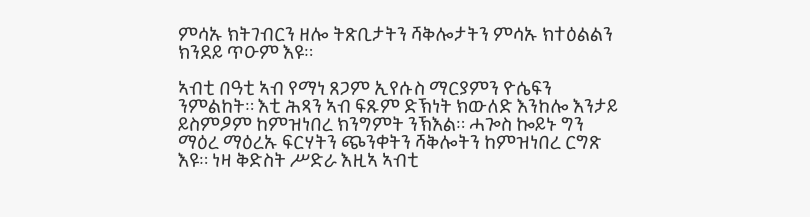ምሳኡ ክትገብርን ዘሎ ትጽቢታትን ሻቅሎታትን ምሳኡ ክተዕልልን ክንደይ ጥዑም እዩ።

ኣብቲ በዓቲ ኣብ የማነ ጸጋም ኢየሱስ ማርያምን ዮሴፍን ንምልከት። እቲ ሕጻን ኣብ ፍጹም ድኽነት ክውለድ እንከሎ እንታይ ይስምዖም ከምዝነበረ ክንግምት ንኽእል። ሓጐስ ኰይኑ ግን ማዕረ ማዕረኡ ፍርሃትን ጭንቀትን ሻቅሎትን ከምዝነበረ ርግጽ እዩ። ነዛ ቅድስት ሥድራ እዚኣ ኣብቲ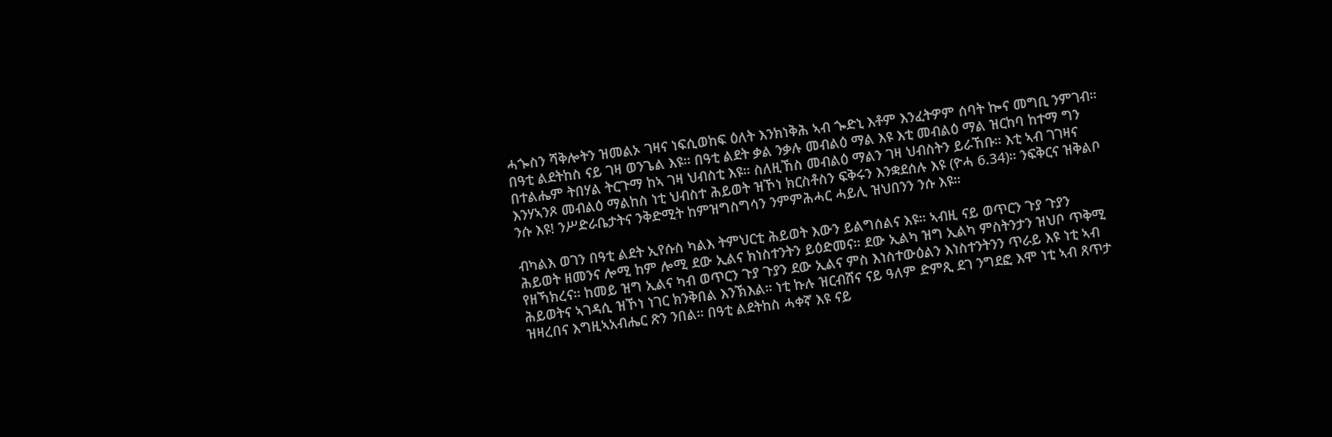ሓጐስን ሻቅሎትን ዝመልኦ ገዛና ነፍሲወከፍ ዕለት እንክነቅሕ ኣብ ጐድኒ እቶም እንፈትዎም ሰባት ኰና መግቢ ንምገብ። በዓቲ ልደትከስ ናይ ገዛ ወንጌል እዩ። በዓቲ ልደት ቃል ንቃሉ መብልዕ ማል እዩ እቲ መብልዕ ማል ዝርከባ ከተማ ግን በተልሔም ትበሃል ትርጉማ ከኣ ገዛ ህብስቲ እዩ። ስለዚኸስ መብልዕ ማልን ገዛ ህብስትን ይራኸቡ። እቲ ኣብ ገገዛና እንሃኣንጾ መብልዕ ማልከስ ነቲ ህብስተ ሕይወት ዝኾነ ክርስቶስን ፍቅሩን እንቋደሰሉ እዩ (ዮሓ 6.34)። ንፍቅርና ዝቅልቦ ንሱ እዩ! ንሥድራቤታትና ንቅድሚት ከምዝግስግሳን ንምምሕሓር ሓይሊ ዝህበንን ንሱ እዩ።

ብካልእ ወገን በዓቲ ልደት ኢየሱስ ካልእ ትምህርቲ ሕይወት እውን ይልግሰልና እዩ። ኣብዚ ናይ ወጥርን ጉያ ጉያን ሕይወት ዘመንና ሎሚ ከም ሎሚ ደው ኢልና ክነስተንትን ይዕድመና። ደው ኢልካ ዝግ ኢልካ ምስትንታን ዝህቦ ጥቅሚ የዘኻክረና። ከመይ ዝግ ኢልና ካብ ወጥርን ጉያ ጉያን ደው ኢልና ምስ እነስተውዕልን እነስተንትንን ጥራይ እዩ ነቲ ኣብ ሕይወትና ኣገዳሲ ዝኾነ ነገር ክንቅበል እንኽእል። ነቲ ኩሉ ዝርብሸና ናይ ዓለም ድምጺ ደገ ንግደፎ እሞ ነቲ ኣብ ጸጥታ ዝዛረበና እግዚኣአብሔር ጽን ንበል። በዓቲ ልደትከስ ሓቀኛ እዩ ናይ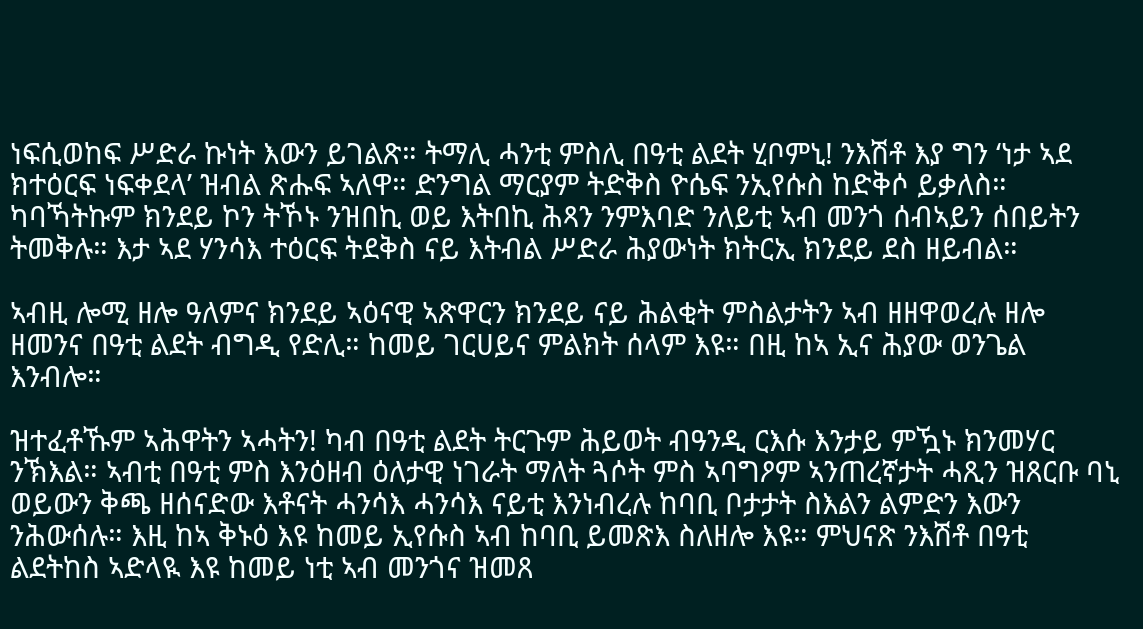ነፍሲወከፍ ሥድራ ኩነት እውን ይገልጽ። ትማሊ ሓንቲ ምስሊ በዓቲ ልደት ሂቦምኒ! ንእሽቶ እያ ግን ‘ነታ ኣደ ክተዕርፍ ነፍቀደላ’ ዝብል ጽሑፍ ኣለዋ። ድንግል ማርያም ትድቅስ ዮሴፍ ንኢየሱስ ከድቅሶ ይቃለስ። ካባኻትኩም ክንደይ ኮን ትኾኑ ንዝበኪ ወይ እትበኪ ሕጻን ንምእባድ ንለይቲ ኣብ መንጎ ሰብኣይን ሰበይትን ትመቅሉ። እታ ኣደ ሃንሳእ ተዕርፍ ትደቅስ ናይ እትብል ሥድራ ሕያውነት ክትርኢ ክንደይ ደስ ዘይብል።

ኣብዚ ሎሚ ዘሎ ዓለምና ክንደይ ኣዕናዊ ኣጽዋርን ክንደይ ናይ ሕልቂት ምስልታትን ኣብ ዘዘዋወረሉ ዘሎ ዘመንና በዓቲ ልደት ብግዲ የድሊ። ከመይ ገርሀይና ምልክት ሰላም እዩ። በዚ ከኣ ኢና ሕያው ወንጌል እንብሎ።

ዝተፈቶኹም ኣሕዋትን ኣሓትን! ካብ በዓቲ ልደት ትርጉም ሕይወት ብዓንዲ ርእሱ እንታይ ምዃኑ ክንመሃር ንኽእል። ኣብቲ በዓቲ ምስ እንዕዘብ ዕለታዊ ነገራት ማለት ጓሶት ምስ ኣባግዖም ኣንጠረኛታት ሓጺን ዝጸርቡ ባኒ ወይውን ቅጫ ዘሰናድው እቶናት ሓንሳእ ሓንሳእ ናይቲ እንነብረሉ ከባቢ ቦታታት ስእልን ልምድን እውን ንሕውሰሉ። እዚ ከኣ ቅኑዕ እዩ ከመይ ኢየሱስ ኣብ ከባቢ ይመጽእ ስለዘሎ እዩ። ምህናጽ ንእሽቶ በዓቲ ልደትከስ ኣድላዪ እዩ ከመይ ነቲ ኣብ መንጎና ዝመጸ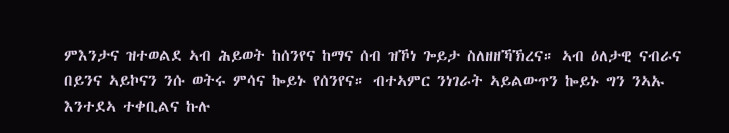ምእንታና ዝተወልደ ኣብ ሕይወት ከሰንየና ከማና ሰብ ዝኾነ ጐይታ ስለዘዘኻኽረና። ኣብ ዕለታዊ ናብራና በይንና ኣይኮናን ንሱ ወትሩ ምሳና ኰይኑ የሰንየና። ብተኣምር ንነገራት ኣይልውጥን ኰይኑ ግን ንኣኡ እንተደኣ ተቀቢልና ኩሉ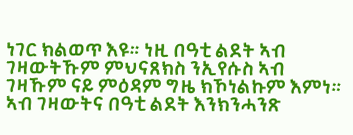ነገር ክልወጥ እዩ። ነዚ በዓቲ ልደት ኣብ ገዛውትኹም ምህናጸክስ ንኢየሱስ ኣብ ገዛኹም ናይ ምዕዳም ግዜ ክኾነልኩም እምነ። ኣብ ገዛውትና በዓቲ ልደት እንክንሓንጽ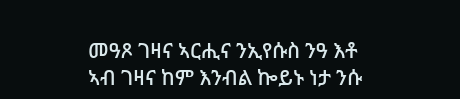መዓጾ ገዛና ኣርሒና ንኢየሱስ ንዓ እቶ ኣብ ገዛና ከም እንብል ኰይኑ ነታ ንሱ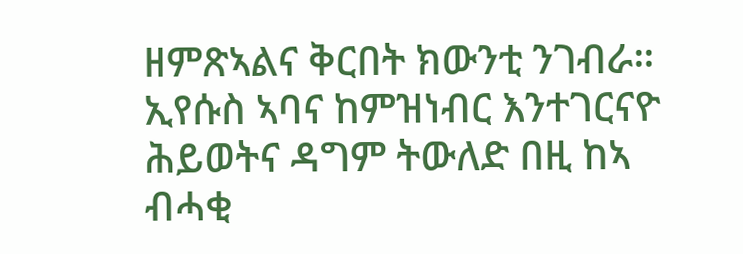ዘምጽኣልና ቅርበት ክውንቲ ንገብራ። ኢየሱስ ኣባና ከምዝነብር እንተገርናዮ ሕይወትና ዳግም ትውለድ በዚ ከኣ ብሓቂ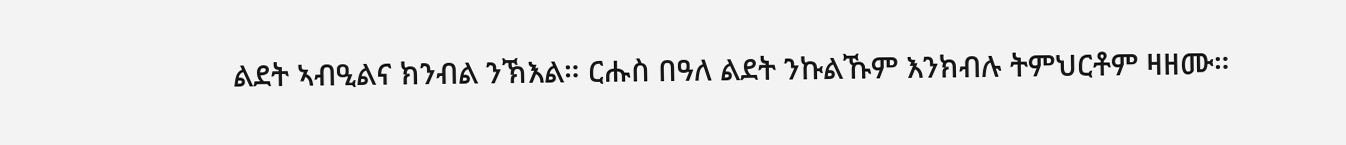ልደት ኣብዒልና ክንብል ንኽእል። ርሑስ በዓለ ልደት ንኩልኹም እንክብሉ ትምህርቶም ዛዘሙ።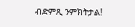ብድምጺ ንምክትታል!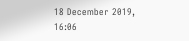18 December 2019, 16:06